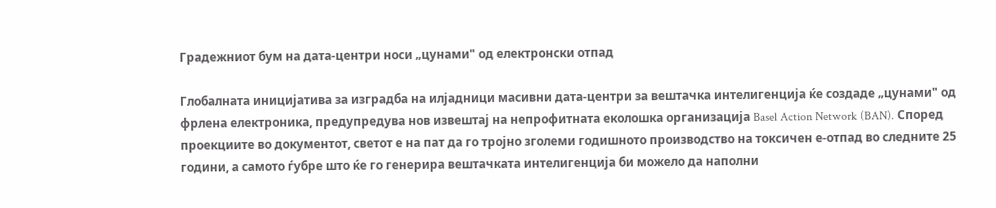Градежниот бум на дата-центри носи „цунами" од електронски отпад

Глобалната иницијатива за изградба на илјадници масивни дата-центри за вештачка интелигенција ќе создаде „цунами" од фрлена електроника, предупредува нов извештај на непрофитната еколошка организација Basel Action Network (BAN). Според проекциите во документот, светот е на пат да го тројно зголеми годишното производство на токсичен е-отпад во следните 25 години, а самото ѓубре што ќе го генерира вештачката интелигенција би можело да наполни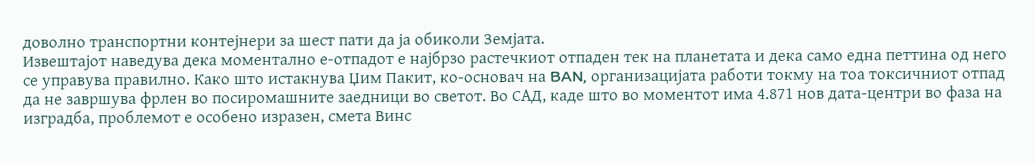доволно транспортни контејнери за шест пати да ја обиколи Земјата.
Извештајот наведува дека моментално е-отпадот е најбрзо растечкиот отпаден тек на планетата и дека само една петтина од него се управува правилно. Како што истакнува Џим Пакит, ко-основач на BAN, организацијата работи токму на тоа токсичниот отпад да не завршува фрлен во посиромашните заедници во светот. Во САД, каде што во моментот има 4.871 нов дата-центри во фаза на изградба, проблемот е особено изразен, смета Винс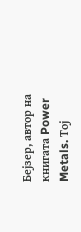Бејзер, автор на книгата Power Metals. Тој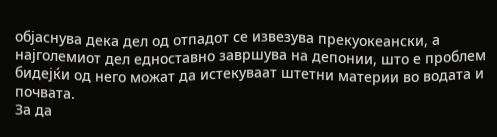објаснува дека дел од отпадот се извезува прекуокеански, а најголемиот дел едноставно завршува на депонии, што е проблем бидејќи од него можат да истекуваат штетни материи во водата и почвата.
За да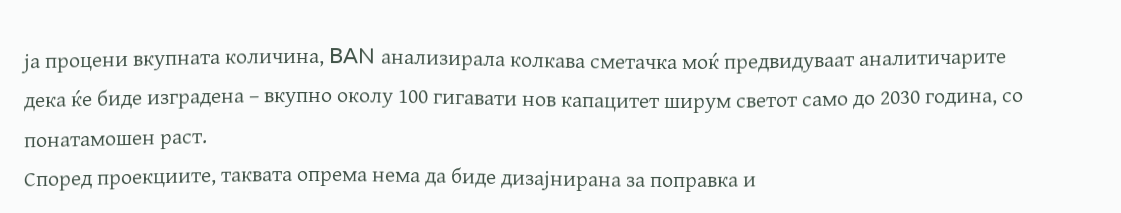ја процени вкупната количина, BAN анализирала колкава сметачка моќ предвидуваат аналитичарите дека ќе биде изградена – вкупно околу 100 гигавати нов капацитет ширум светот само до 2030 година, со понатамошен раст.
Според проекциите, таквата опрема нема да биде дизајнирана за поправка и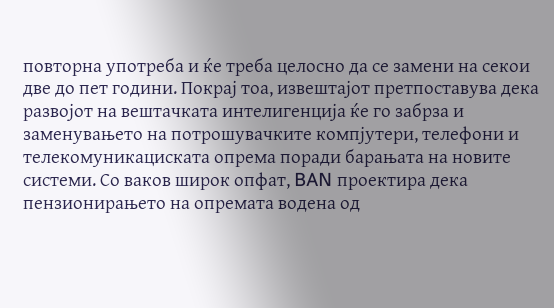повторна употреба и ќе треба целосно да се замени на секои две до пет години. Покрај тоа, извештајот претпоставува дека развојот на вештачката интелигенција ќе го забрза и заменувањето на потрошувачките компјутери, телефони и телекомуникациската опрема поради барањата на новите системи. Со ваков широк опфат, BAN проектира дека пензионирањето на опремата водена од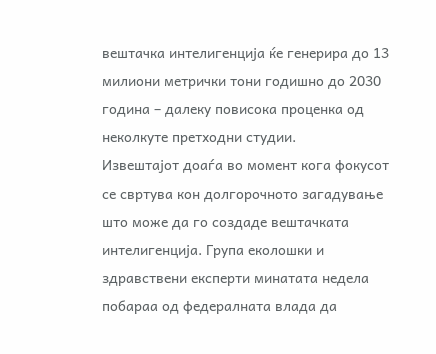вештачка интелигенција ќе генерира до 13 милиони метрички тони годишно до 2030 година – далеку повисока проценка од неколкуте претходни студии.
Извештајот доаѓа во момент кога фокусот се свртува кон долгорочното загадување што може да го создаде вештачката интелигенција. Група еколошки и здравствени експерти минатата недела побараа од федералната влада да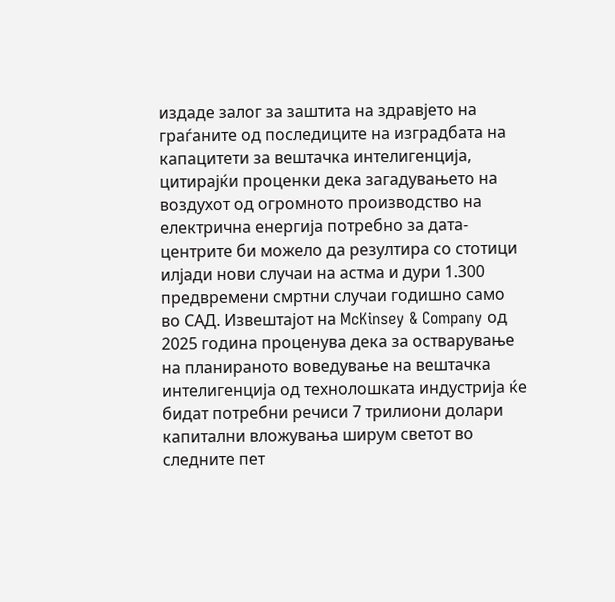издаде залог за заштита на здравјето на граѓаните од последиците на изградбата на капацитети за вештачка интелигенција, цитирајќи проценки дека загадувањето на воздухот од огромното производство на електрична енергија потребно за дата-центрите би можело да резултира со стотици илјади нови случаи на астма и дури 1.300 предвремени смртни случаи годишно само во САД. Извештајот на McKinsey & Company од 2025 година проценува дека за остварување на планираното воведување на вештачка интелигенција од технолошката индустрија ќе бидат потребни речиси 7 трилиони долари капитални вложувања ширум светот во следните пет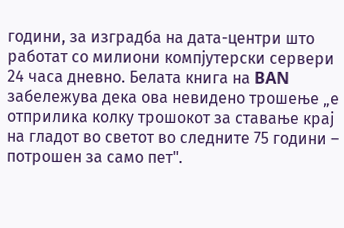години, за изградба на дата-центри што работат со милиони компјутерски сервери 24 часа дневно. Белата книга на BAN забележува дека ова невидено трошење „е отприлика колку трошокот за ставање крај на гладот во светот во следните 75 години – потрошен за само пет".